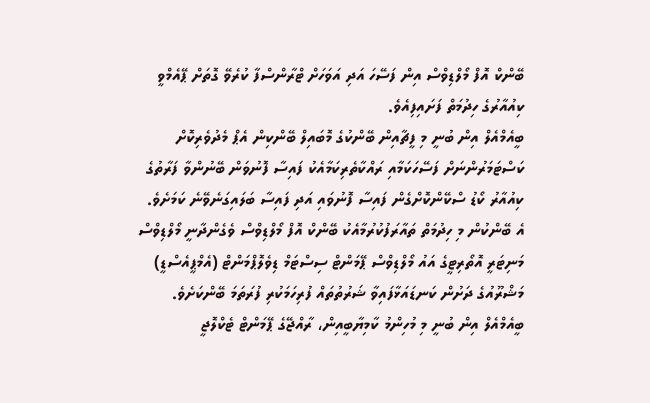ބޭންކް އޮފް މޯލްޑިވްސް އިން ފަސޭހަ އަދި އަވަހަށް ޓްރާންސްފާ ކުރެވޭ ގޮތަށް ޕޭއެމްވީ ކިއުއާރުގެ ހިދުމަތް ފަށައިފިއެވެ.
ބީއެމްއެލް އިން ބުނީ މި ފީޗާއިން ބޭންކުގެ މޮބައިލް ބޭންކިން އެޕް މެދުވެރިކޮށް ކަސްޓަމަރުންނަށް ފަސޭހަކަމާއި ރައްކާތެރިކަމާއެކު ފައިސާ ފޮނުވަން ބޭނުންވާ ފަރާތުގެ ކިއުއާރު ކޯޑު ސްކޭންކޮށްގެން ފައިސާ ފޮނުވައި އަދި ފައިސާ ބަލައިގަނެވޭނެ ކަމަށެވެ.
އެ ބޭންކުން މި ހިދުމަތް ތައާރަފުކުރުމާއެކު ބޭންކް އޮފް މޯލްޑިވްސް ވެގެންދާނީ މޯލްޑިވްސް މަނިޓަރީ އޮތޯރިޓީގެ އައު މޯލްޑިވްސް ޕޭމަންޓް ސިސްޓަމް ޑިވެލޮޕްމަންޓް (އެމްޕީއެސްޑީ) މަޝްރޫއުގެ ދަށުން ކަނޑައަޅާފައިވާ ޝަރުތުތައް ފުރިހަމަކުރި ފުރަތަމަ ބޭންކަށެވެ.
ބީއެމްއެލް އިން ބުނީ މި މުހިންމު ކާމިޔާބީއިން، ރާއްޖޭގެ ޕޭމަންޓް ޓެކްލޮޖީ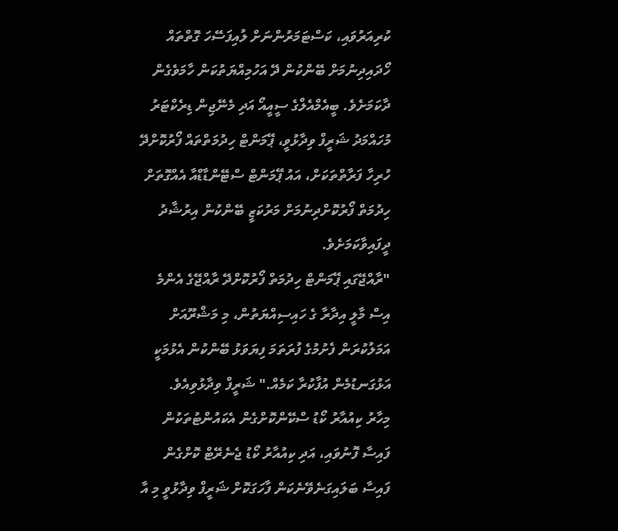ކުރިއަރުވައި، ކަސްޓަމަރުންނަށް ލުއިފަސޭހަ ގޮތްތައް ހޯދައިދިނުމަށް ބޭންކުން ދޭ އަހުމިއްޔަތުކަން ހާމަވެގެން ދާކަމަށެވެ. ބީއެމްއެލްގެ ސީއީއޯ އަދި މެނޭޖިން ޑިރެކްޓަރު މުހައްމަދު ޝަރީފް ވިދާޅުވީ، ޕޭމަންޓް ހިދުމަތްތައް ފޯރުކޮށްދޭ ހުރިހާ ފަރާތްތަކަށް، އައު ޕޭމަންޓް ސްޓޭންޑާޑްއާ އެއްގޮތަށް ހިދުމަތް ފޯރުކޮށްދިނުމަށް މަރުކަޒީ ބޭންކުން އިރުޝާދު ދީފައިވާކަމަށެވެ.
"ރާއްޖޭގައި ޕޭމަންޓް ހިދުމަތް ފޯރުކޮށްދޭ ރާއްޖޭގެ އެންމެ އިސް މާލީ އިދާރާ ގެ ހައިސިއްޔަތުން، މި މަޝްރޫއަށް އަމަލުކުރަން ފެށުމުގެ ފުރަތަމަ ފިޔަވަޅު ބޭންކުން އެޅުމަކީ އަޅުގަނޑުމެން އުފާކުރާ ކަމެއް." ޝަރީފް ވިދާޅުވިއެވެ.
މިހާރު ކިއުއާރު ކޯޑު ސްކޭންކޮށްގެން އެކައުންޓުތަކުން ފައިސާ ފޮނުވައި، އަދި ކިއުއާރު ކޯޑު ޖެނެރޭޓް ކޮށްގެން ފައިސާ ބަލައިގަނެވޭނެކަން ފާހަގަކޮށް ޝަރީފް ވިދާޅުވީ މި އާ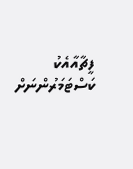ފީޗާއާއެކު ކަސްޓަމަރުންނަށް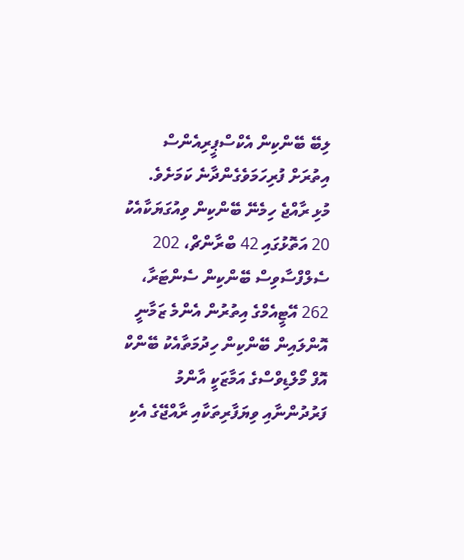ލިބޭ ބޭންކިން އެކްސްޕީރިއެންސް އިތުރަށް ފުރިހަމަވެގެންދާނެ ކަމަށެވެ.
މުޅި ރާއްޖެ ހިމެނޭ ބޭންކިން ވިއުގަޔަކާއެކު 20 އަތޮޅުގައި 42 ބްރާންޗް، 202 ސެލްފްސާވިސް ބޭންކިން ސެންޓަރާ، 262 އޭޓީއެމްގެ އިތުރުން އެންމެ ޒަމާނީ އޮންލައިން ބޭންކިން ހިދުމަތާއެކު ބޭންކް އޮފް މޯލްޑިވްސްގެ އަމާޒަކީ އާންމު ފަރުދުންނާއި ވިޔަފާރިތަކާއި ރާއްޖޭގެ އެކި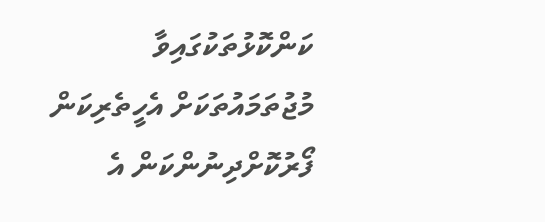ކަންކޮޅުތަކުގައިވާ މުޖުތަމައުތަކަށް އެހީތެރިކަން ފޯރުކޮށްދިނުންކަން އެ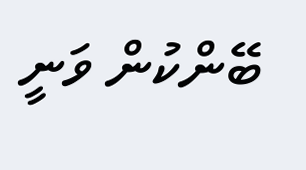ބޭންކުން ވަނީ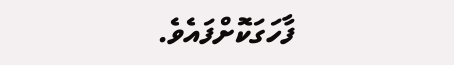ފާހަގަކޮށްފައެވެ.